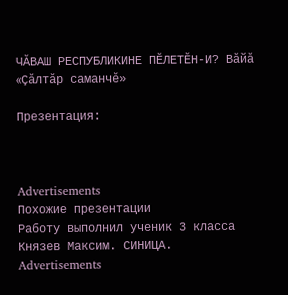ЧĂВАШ РЕСПУБЛИКИНЕ ПĔЛЕТĔН-И? Вăйă «Çăлтăр саманчĕ»

Презентация:



Advertisements
Похожие презентации
Работу выполнил ученик 3 класса Князев Максим. СИНИЦА.
Advertisements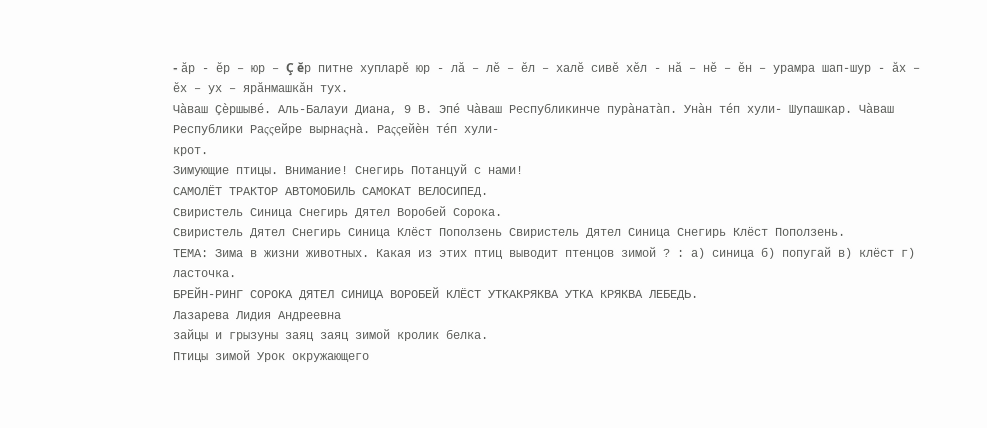- ăр - ĕр – юр – Ç ĕр питне хупларĕ юр - лă – лĕ – ĕл – халĕ сивĕ хĕл - нă – нĕ – ĕн – урамра шап-шур - ăх – ĕх – ух – ярăнмашкăн тух.
Чàваш Çèршывé. Аль-Балауи Диана, 9 В. Эпé Чàваш Республикинче пурàнатàп. Унàн тéп хули- Шупашкар. Чàваш Республики Раςςейре вырнаςнà. Раςςейèн тéп хули-
крот.
Зимующие птицы. Внимание! Снегирь Потанцуй с нами!
САМОЛЁТ ТРАКТОР АВТОМОБИЛЬ САМОКАТ ВЕЛОСИПЕД.
Свиристель Синица Снегирь Дятел Воробей Сорока.
Свиристель Дятел Снегирь Синица Клёст Поползень Свиристель Дятел Синица Снегирь Клёст Поползень.
ТЕМА: Зима в жизни животных. Какая из этих птиц выводит птенцов зимой ? : а) синица б) попугай в) клёст г) ласточка.
БРЕЙН-РИНГ СОРОКА ДЯТЕЛ СИНИЦА ВОРОБЕЙ КЛЁСТ УТКАКРЯКВА УТКА КРЯКВА ЛЕБЕДЬ.
Лазарева Лидия Андреевна
зайцы и грызуны заяц заяц зимой кролик белка.
Птицы зимой Урок окружающего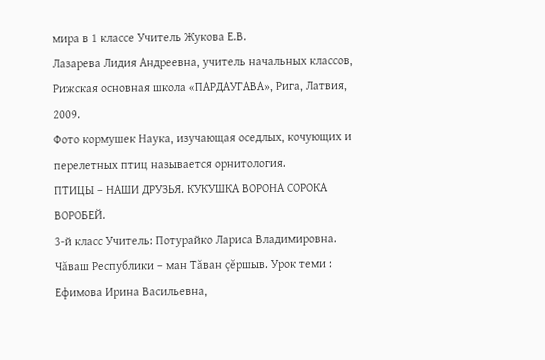мира в 1 классе Учитель Жукова Е.В.
Лазарева Лидия Андреевна, учитель начальных классов, Рижская основная школа «ПАРДАУГАВА», Рига, Латвия, 2009.
Фото кормушек Наука, изучающая оседлых, кочующих и перелетных птиц называется орнитология.
ПТИЦЫ – НАШИ ДРУЗЬЯ. КУКУШКА ВОРОНА СОРОКА ВОРОБЕЙ.
3-й класс Учитель: Потурайко Лариса Владимировна.
Чăваш Республики – ман Тăван çĕршыв. Урок теми : Ефимова Ирина Васильевна,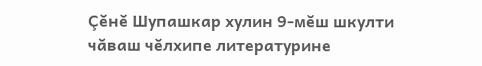Çĕнĕ Шупашкар хулин 9-мĕш шкулти чăваш чĕлхипе литературине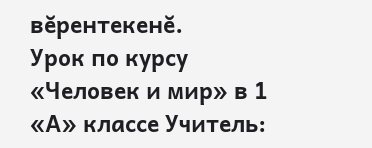вĕрентекенĕ.
Урок по курсу «Человек и мир» в 1 «А» классе Учитель: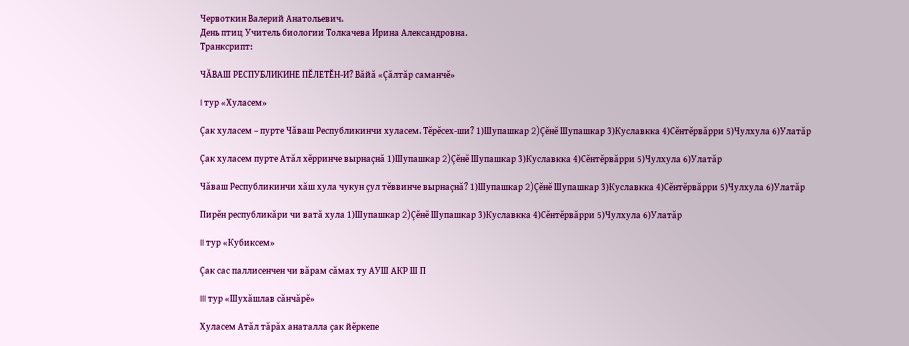Червоткин Валерий Анатольевич.
День птиц Учитель биологии Толкачева Ирина Александровна.
Транксрипт:

ЧĂВАШ РЕСПУБЛИКИНЕ ПĔЛЕТĔН-И? Вăйă «Çăлтăр саманчĕ»

I тур «Хуласем»

Çак хуласем – пурте Чăваш Республикинчи хуласем. Тĕрĕсех-ши? 1)Шупашкар 2)Çĕнĕ Шупашкар 3)Куславкка 4)Сĕнтĕрвăрри 5)Чулхула 6)Улатăр

Çак хуласем пурте Атăл хĕрринче вырнаçнă 1)Шупашкар 2)Çĕнĕ Шупашкар 3)Куславкка 4)Сĕнтĕрвăрри 5)Чулхула 6)Улатăр

Чăваш Республикинчи хăш хула чукун çул тĕввинче вырнаçнă? 1)Шупашкар 2)Çĕнĕ Шупашкар 3)Куславкка 4)Сĕнтĕрвăрри 5)Чулхула 6)Улатăр

Пирĕн республикăри чи ватă хула 1)Шупашкар 2)Çĕнĕ Шупашкар 3)Куславкка 4)Сĕнтĕрвăрри 5)Чулхула 6)Улатăр

II тур «Кубиксем»

Çак сас паллисенчен чи вăрам сăмах ту АУШ АКР Ш П

III тур «Шухăшлав сăнчăрĕ»

Хуласем Атăл тăрăх анаталла çак йĕркепе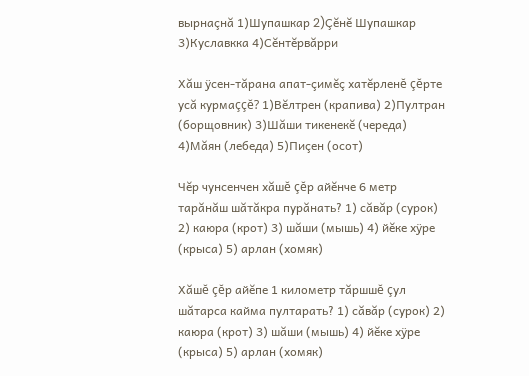вырнаçнă 1)Шупашкар 2)Çĕнĕ Шупашкар 3)Куславкка 4)Сĕнтĕрвăрри

Хăш ÿсен-тăрана апат-çимĕç хатĕрленĕ çĕрте усă курмаççĕ? 1)Вĕлтрен (крапива) 2)Пултран (борщовник) 3)Шăши тикенекĕ (череда) 4)Мăян (лебеда) 5)Пиçен (осот)

Чĕр чунсенчен хăшĕ çĕр айĕнче 6 метр тарăнăш шăтăкра пурăнать? 1) сăвăр (сурок) 2) каюра (крот) 3) шăши (мышь) 4) йĕке хÿре (крыса) 5) арлан (хомяк)

Хăшĕ çĕр айĕпе 1 километр тăршшĕ çул шăтарса кайма пултарать? 1) сăвăр (сурок) 2) каюра (крот) 3) шăши (мышь) 4) йĕке хÿре (крыса) 5) арлан (хомяк)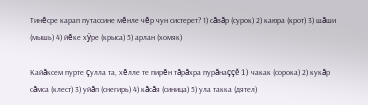Тинĕсре карап путассине мĕнле чĕр чун систерет? 1) сăвăр (сурок) 2) каюра (крот) 3) шăши (мышь) 4) йĕке хÿре (крыса) 5) арлан (хомяк)

Кайăксем пурте çулла та, хĕлле те пирĕн тăрăхра пурăнаççĕ 1) чакак (сорока) 2) кукăр сăмса (клест) 3) уйăп (снегирь) 4) кăсăя (синица) 5) ула такка (дятел)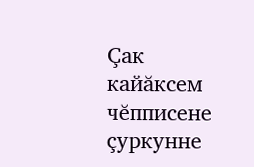Çак кайăксем чĕпписене çуркунне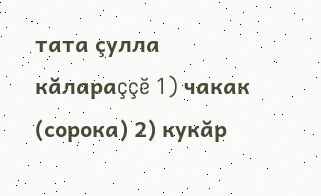тата çулла кăлараççĕ 1) чакак (сорока) 2) кукăр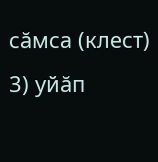сăмса (клест) 3) уйăп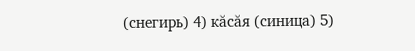(снегирь) 4) кăсăя (синица) 5)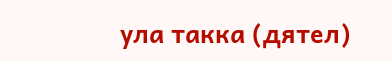ула такка (дятел)